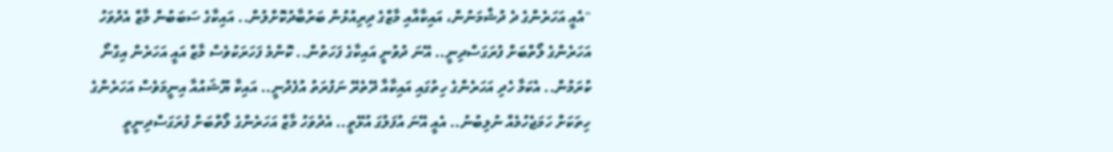"އެއީ އަހަރެންގެ ދެ ދުޝްމަނުން، އައިކާއާއި މާޒްގެ ދިރިއުޅުން ބަރުބާދުކޮށްލުން.. އައިކާގެ ސަބަބުން މާޒް އެދުވަހު އަހަރެންގެ ލޯތްބަށް ފުރަގަސްދިނީ.. އޭނަ ދުވުނީ އައިކާގެ ފަހަތުން.. ކޮންމެ ފަހަރަކުވެސް މާޒް އައީ އަހަރެން އިގްނޯ ކުރަމުން.. އެކަމާ ހެދި އަހަރެންގެ ހިތުގައި އައިކާއާ ދޭތެރޭ ނަފުރަތު އުފެދުނީ.. އައިކާ ޔޫޝައުއާ އިނީމަވެސް އަހަރެންގެ ހިތަކަށް ހަމަޖެހުމެއް ނުލިބުނު.. އެއީ އޭނަ އުފަލުގަ އުޅޭތީ.. އެދުވަހު މާޒް އަހަރެންގެ ލޯތްބަށް ފުރަގަސްދިނީތީ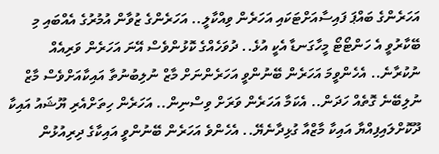އަހަރެންގެ ބައްޕަ ފައިސާއަށްޓަކައި އަހަރެން ވިއްކާލީ.. އަހަރެންގެ ޒުވާން އުމުރުގެ އެއްބައި މި ބޭކާރުވީ އެ ހަންޓޯޓޯ މީހާގަނޑާ އެކީ އުޅެ.. ދުވަހެއްގެ ކޮޅުންވެސް އޭނަ އަހަރެން ވަރިއެއް ނުކުރާނެ.. އެހެންވީމަ އަހަރެން ބޭނުންވީ އަހަރެންނަށް މާޒް ނުލިބުނުތާ އައިކާއަށްވެސް މާޒް ނުލިބޭނެ ގޮތެއް ހަދަން.. އެކަމާ އަހަރެން ވަރަށް ވިސްނިން.. އަހަރެން ހިތަށްއެރި ޔޫޝައު އައިކާ ދޫކޮށްލައިފިއްޔާ އައިކާ މާޒްއާ ގުޅިދާނެޔޭ.. އެހެންވެ އަހަރެން ބޭނުންވީ އައިކާގެ ދިރިއުޅުން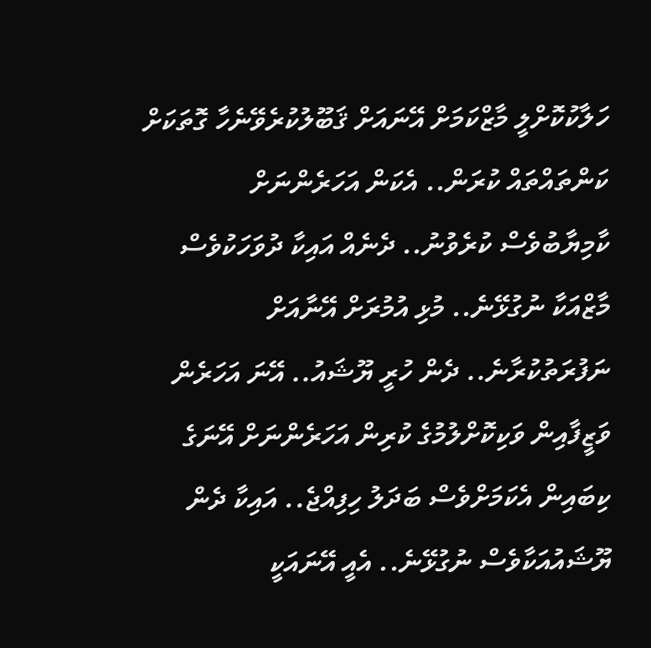ހަލާކުކޮށްލީ މާޒްކަމަށް އޭނައަށް ޤަބޫލުކުރެވޭނެހާ ގޮތަކަށް ކަންތައްތައް ކުރަން.. އެކަން އަހަރެންނަށް ކާމިޔާބުވެސް ކުރެވުނު.. ދެނެއް އައިކާ ދުވަހަކުވެސް މާޒްއަކާ ނުގުޅޭނެ.. މުޅި އުމުރަށް އޭނާއަށް ނަފުރަތުކުރާނެ.. ދެން ހުރީ ޔޫޝައު.. އޭނަ އަހަރެން ވަޒީފާއިން ވަކިކޮށްލުމުގެ ކުރިން އަހަރެންނަށް އޭނަގެ ކިބައިން އެކަމަށްވެސް ބަދަލު ހިފިއްޖެ.. އައިކާ ދެން ޔޫޝައުއަކާވެސް ނުގުޅޭނެ.. އެއީ އޭނައަކީ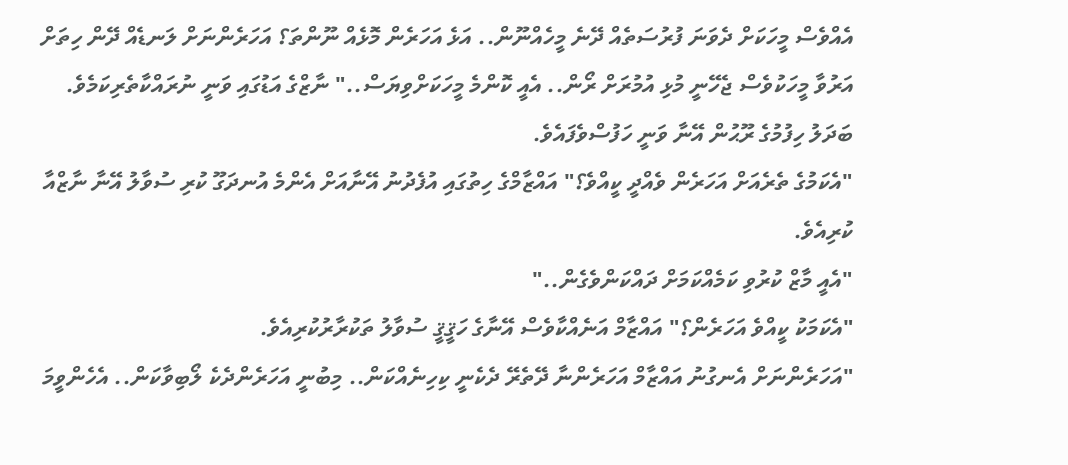އެއްވެސް މީހަކަށް ދެވަނަ ފުރުސަތެއް ދޭނެ މީހެއްނޫން.. އަޅެ އަހަރެން މޮޅެއް ނޫންތަ؟ އަހަރެންނަށް ލަނޑެއް ދޭން ހިތަށް އަރުވާ މީހަކުވެސް ޖެހޭނީ މުޅި އުމުރަށް ރޯން.. އެއީ ކޮންމެ މީހަކަށްވިޔަސް.." ނާޒްގެ އަޑުގައި ވަނީ ނުރައްކާތެރިކަމެވެ. ބަދަލު ހިފުމުގެ ރޫޙުން އޭނާ ވަނީ ހަފުސްވެފައެވެ.
"އެކަމުގެ ތެރެއަށް އަހަރެން ވެއްދީ ކީއްވެ؟" އައްޒާމްގެ ހިތުގައި އުފެދުނު އޭނާއަށް އެންމެ އުނދަގޫ ކުރި ސުވާލު އޭނާ ނާޒްއާ ކުރިއެވެ.
"އެއީ މާޒް ކުރުވި ކަމެއްކަމަށް ދައްކަންވެގެން.."
"އެކަމަކު ކީއްވެ އަހަރެން؟" އައްޒާމް އަނެއްކާވެސް އޭނާގެ ހަޤީޤީ ސުވާލު ތަކުރާރުކުރިއެވެ.
"އަހަރެންނަށް އެނގުނު އައްޒާމް އަހަރެންނާ ދޭތެރޭ ދެކެނީ ކިހިނެއްކަން.. މިބުނީ އަހަރެންދެކެ ލޯބިވާކަން.. އެހެންވީމަ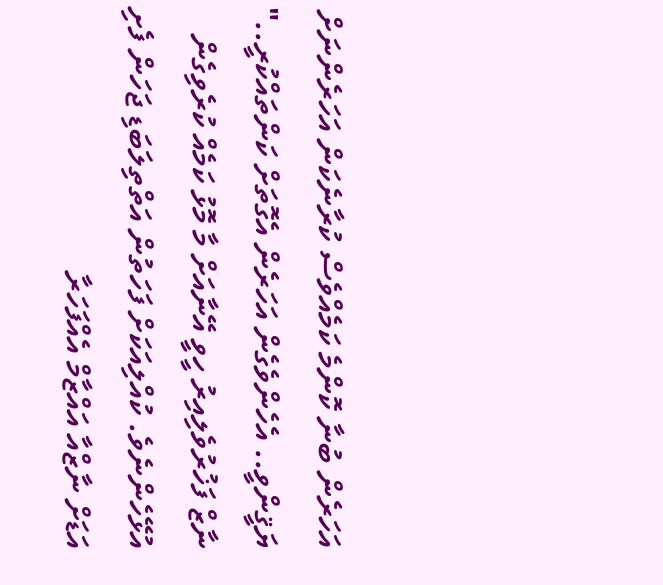އަހަރެން ބުނާ ކޮންމެ ކަމެއްވެސް ކުރާނެކަން އަހަރެންނަށް ޔަޤީންވީ.. އެހެންވެގެން އަހަރެން އެގޮތަށް ކަންތައްކުރީ.." ނާޒް ފަޚުރުވެލިއިރު ހީވީ އޭނާއަށް މާ މޮޅު ކަމެއް ކުރެވިގެން އުޅޭހެންނެވެ. ކުއްލިއަކަށް ފަހަތުން އަތްތިލަބަޑި ޖަހަން ފެށި އަޑަށް ނާޒްއާ އައްޒާމް އެއްފަހަރާ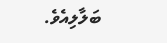ބަލާލިއެވެ.